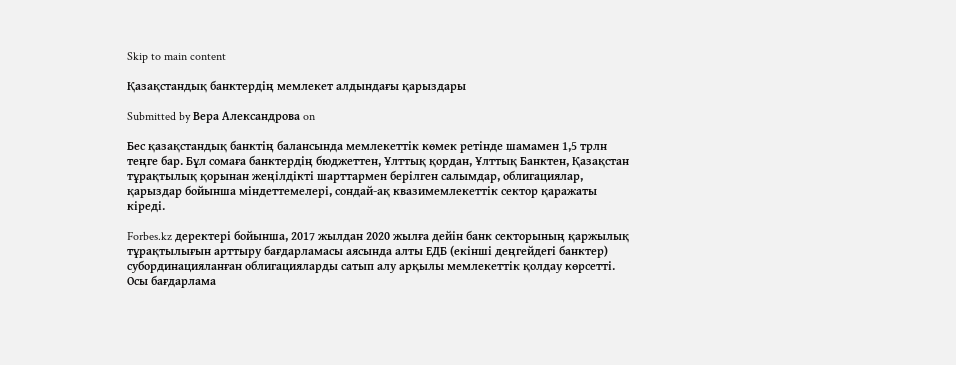Skip to main content

Қазақстандық банктердің мемлекет алдындағы қарыздары

Submitted by Вера Александрова on

Бес қазақстандық банктің балансында мемлекеттік көмек ретінде шамамен 1,5 трлн теңге бар. Бұл сомаға банктердің бюджеттен, Ұлттық қордан, Ұлттық Банктен, Қазақстан тұрақтылық қорынан жеңілдікті шарттармен берілген салымдар, облигациялар, қарыздар бойынша міндеттемелері, сондай-ақ квазимемлекеттік сектор қаражаты кіреді.

Forbes.kz деректері бойынша, 2017 жылдан 2020 жылға дейін банк секторының қаржылық тұрақтылығын арттыру бағдарламасы аясында алты ЕДБ (екінші деңгейдегі банктер) субординацияланған облигацияларды сатып алу арқылы мемлекеттік қолдау көрсетті. Осы бағдарлама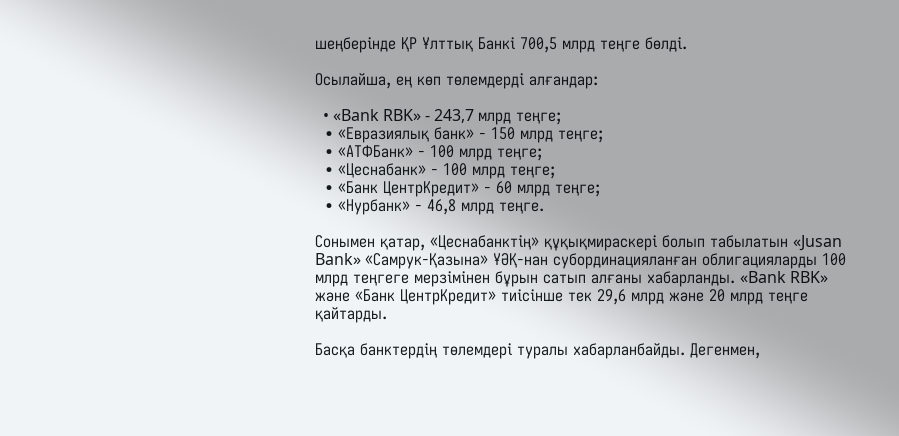шеңберінде ҚР Ұлттық Банкі 700,5 млрд теңге бөлді.

Осылайша, ең көп төлемдерді алғандар:

  • «Bank RBK» - 243,7 млрд теңге;
  • «Евразиялық банк» - 150 млрд теңге;
  • «АТФБанк» - 100 млрд теңге;
  • «Цеснабанк» - 100 млрд теңге;
  • «Банк ЦентрКредит» - 60 млрд теңге;
  • «Нурбанк» - 46,8 млрд теңге.

Сонымен қатар, «Цеснабанктің» құқықмираскері болып табылатын «Jusan Bank» «Самрук-Қазына» ҰӘҚ-нан субординацияланған облигацияларды 100 млрд теңгеге мерзімінен бұрын сатып алғаны хабарланды. «Bank RBK» және «Банк ЦентрКредит» тиісінше тек 29,6 млрд және 20 млрд теңге қайтарды.

Басқа банктердің төлемдері туралы хабарланбайды. Дегенмен,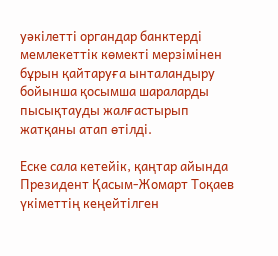уәкілетті органдар банктерді мемлекеттік көмекті мерзімінен бұрын қайтаруға ынталандыру бойынша қосымша шараларды пысықтауды жалғастырып жатқаны атап өтілді.

Еске сала кетейік, қаңтар айында Президент Қасым-Жомарт Тоқаев үкіметтің кеңейтілген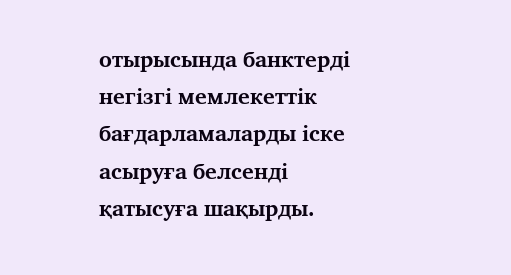отырысында банктерді негізгі мемлекеттік бағдарламаларды іске асыруға белсенді қатысуға шақырды.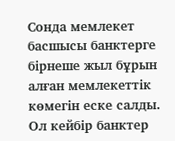Сонда мемлекет басшысы банктерге бірнеше жыл бұрын алған мемлекеттік көмегін еске салды. Ол кейбір банктер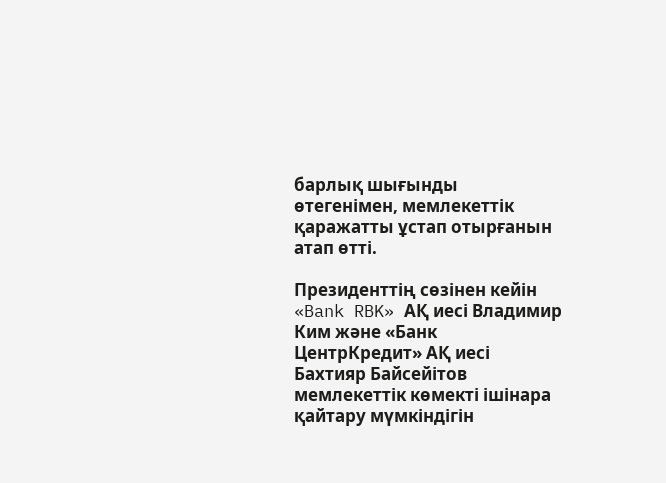барлық шығынды өтегенімен, мемлекеттік қаражатты ұстап отырғанын атап өтті.

Президенттің сөзінен кейін «Bank RBK» АҚ иесі Владимир Ким және «Банк ЦентрКредит» АҚ иесі Бахтияр Байсейітов мемлекеттік көмекті ішінара қайтару мүмкіндігін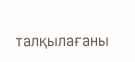талқылағаны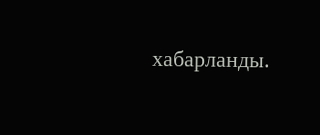хабарланды.